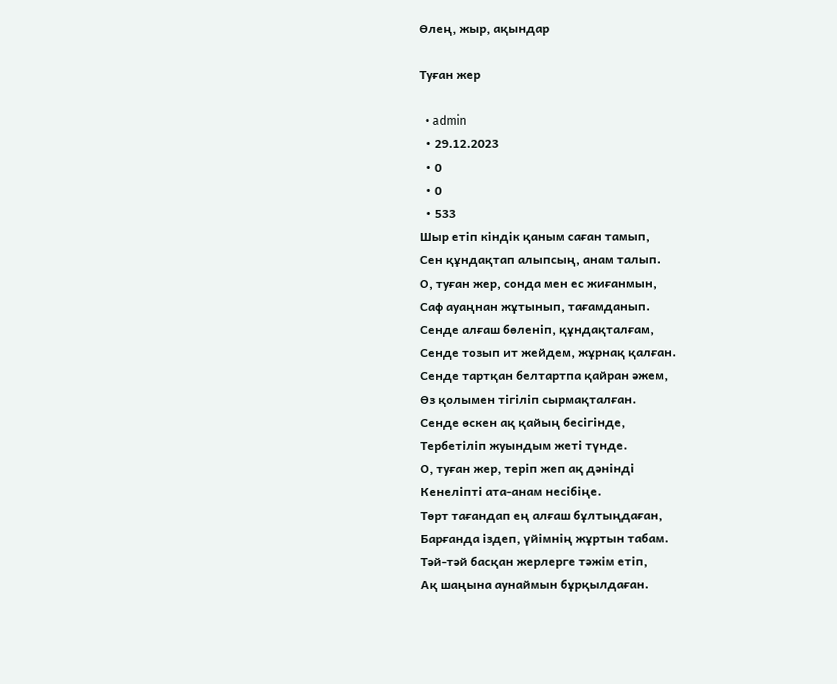Өлең, жыр, ақындар

Туған жер

  • admin
  • 29.12.2023
  • 0
  • 0
  • 533
Шыр етіп кіндік қаным саған тамып,
Сен құндақтап алыпсың, анам талып.
О, туған жер, сонда мен ес жиғанмын,
Саф ауаңнан жұтынып, тағамданып.
Сенде алғаш бөленіп, құндақталғам,
Сенде тозып ит жейдем, жұрнақ қалған.
Сенде тартқан белтартпа қайран әжем,
Өз қолымен тігіліп сырмақталған.
Сенде өскен ақ қайың бесігінде,
Тербетіліп жуындым жеті түнде.
О, туған жер, теріп жеп ақ дәнінді
Кенеліпті ата-анам несібіңе.
Төрт тағандап ең алғаш бұлтыңдаған,
Барғанда іздеп, үйімнің жұртын табам.
Тәй-тәй басқан жерлерге тәжім етіп,
Ақ шаңына аунаймын бұрқылдаған.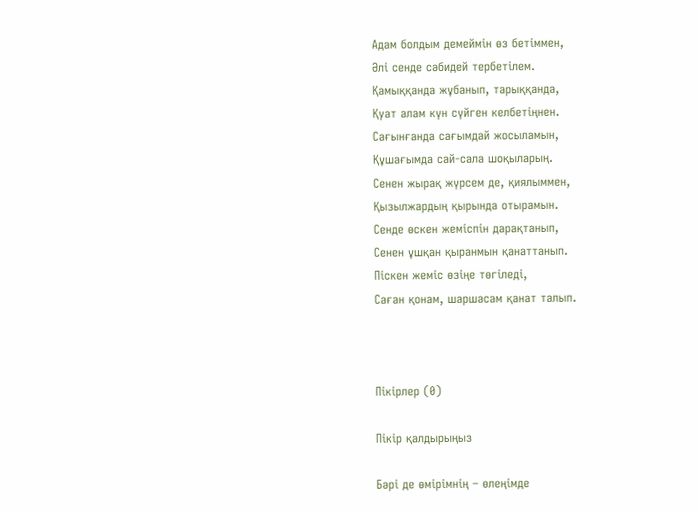Адам болдым демеймін өз бетіммен,
Әлі сенде сәбидей тербетілем.
Қамыққанда жұбанып, тарыққанда,
Қуат алам күн сүйген келбетіңнен.
Сағынғанда сағымдай жосыламын,
Құшағымда сай-сала шоқыларың.
Сенен жырақ жүрсем де, қиялыммен,
Қызылжардың қырында отырамын.
Сенде өскен жеміспін дарақтанып,
Сенен ұшқан қыранмын қанаттанып.
Піскен жеміс өзіңе төгіледі,
Саған қонам, шаршасам қанат талып.



Пікірлер (0)

Пікір қалдырыңыз

Бәрі де өмірімнің – өлеңімде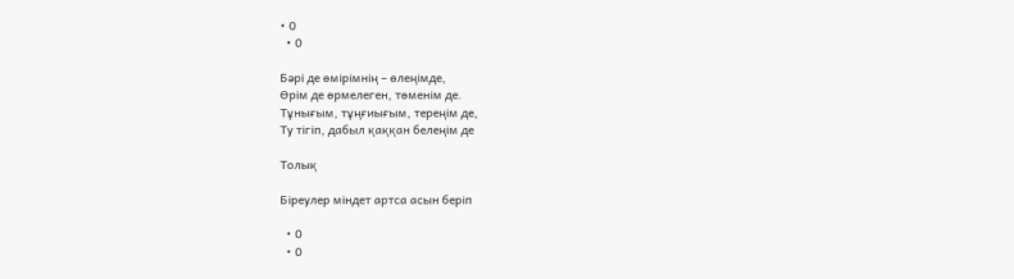• 0
  • 0

Бәрі де өмірімнің – өлеңімде,
Өрім де өрмелеген, төменім де.
Тұнығым, тұңғиығым, тереңім де,
Ту тігіп, дабыл қаққан белеңім де

Толық

Біреулер міндет артса асын беріп

  • 0
  • 0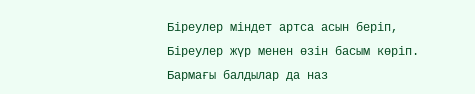Біреулер міндет артса асын беріп,
Біреулер жүр менен өзін басым көріп.
Бармағы балдылар да наз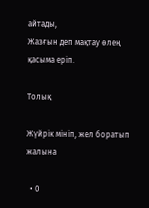айтады,
Жазғын деп мақтау өлең қасыма еріп.

Толық

Жүйрік мініп, жел боратып жалына

  • 0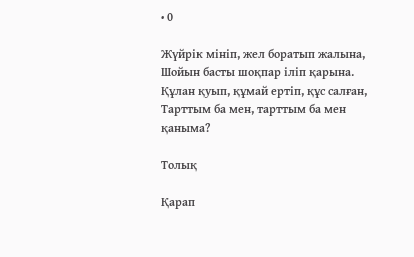• 0

Жүйрік мініп, жел боратып жалына,
Шойын басты шоқпар іліп қарына.
Құлан қуып, құмай ертіп, құс салған,
Тарттым ба мен, тарттым ба мен қаныма?

Толық

Қарап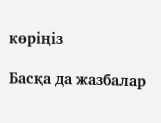көріңіз

Басқа да жазбалар